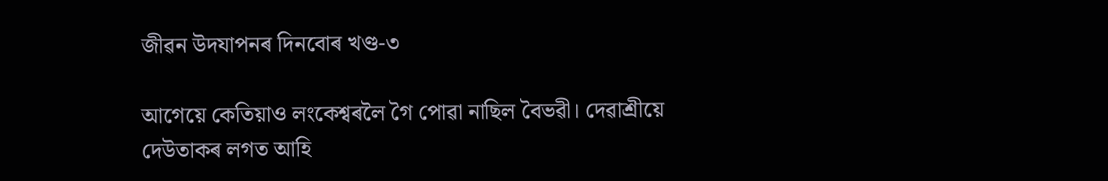জীৱন উদযাপনৰ দিনবোৰ খণ্ড-৩

আগেয়ে কেতিয়াও লংকেশ্বৰলৈ গৈ পোৱা নাছিল বৈভৱী। দেৱাশ্ৰীয়ে দেউতাকৰ লগত আহি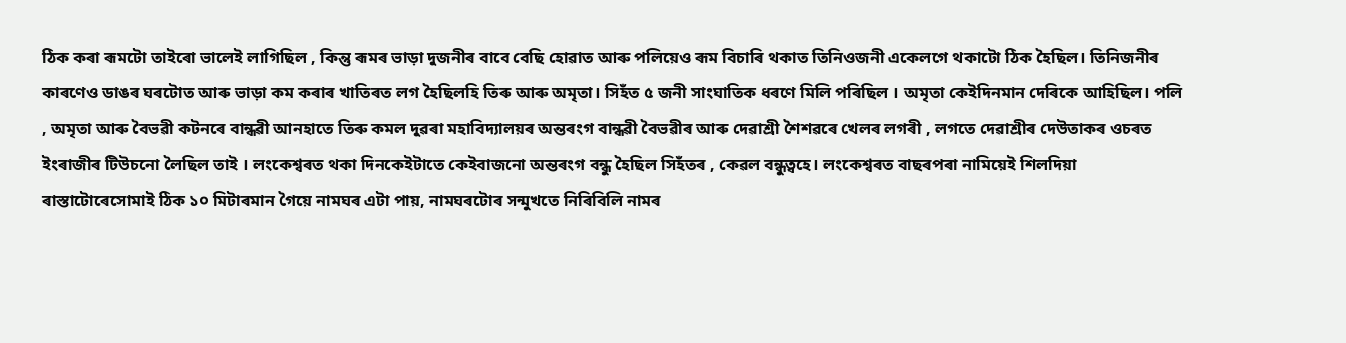ঠিক কৰা ৰূমটো তাইৰো ভালেই লাগিছিল , কিন্তু ৰূমৰ ভাড়া দুজনীৰ বাবে বেছি হোৱাত আৰু পলিয়েও ৰূম বিচাৰি থকাত তিনিওজনী একেলগে থকাটো ঠিক হৈছিল। তিনিজনীৰ কাৰণেও ডাঙৰ ঘৰটোত আৰু ভাড়া কম কৰাৰ খাতিৰত লগ হৈছিলহি তিৰু আৰু অমৃতা। সিহঁত ৫ জনী সাংঘাতিক ধৰণে মিলি পৰিছিল । অমৃতা কেইদিনমান দেৰিকে আহিছিল। পলি , অমৃতা আৰু বৈভৱী কটনৰে বান্ধৱী আনহাতে তিৰু কমল দুৱৰা মহাবিদ্যালয়ৰ অন্তৰংগ বান্ধৱী বৈভৱীৰ আৰু দেৱাশ্ৰী শৈশৱৰে খেলৰ লগৰী , লগতে দেৱাশ্ৰীৰ দেউতাকৰ ওচৰত ইংৰাজীৰ টিউচনো লৈছিল তাই । লংকেশ্বৰত থকা দিনকেইটাতে কেইবাজনো অন্তৰংগ বন্ধু হৈছিল সিহঁতৰ , কেৱল বন্ধুত্বহে। লংকেশ্বৰত বাছৰপৰা নামিয়েই শিলদিয়া ৰাস্তাটোৰেসোমাই ঠিক ১০ মিটাৰমান গৈয়ে নামঘৰ এটা পায়, নামঘৰটোৰ সন্মুখতে নিৰিবিলি নামৰ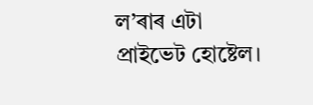ল’ৰাৰ এটা প্ৰাইভেট হোষ্টেল।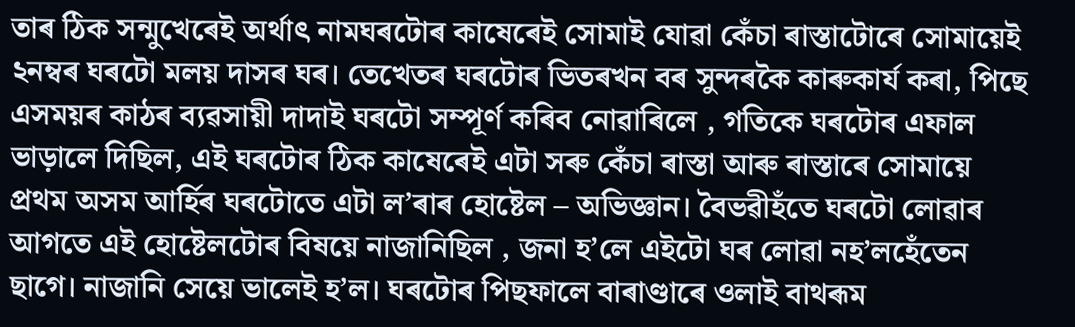তাৰ ঠিক সন্মুখেৰেই অৰ্থাৎ নামঘৰটোৰ কাষেৰেই সোমাই যোৱা কেঁচা ৰাস্তাটোৰে সোমায়েই ২নম্বৰ ঘৰটো মলয় দাসৰ ঘৰ। তেখেতৰ ঘৰটোৰ ভিতৰখন বৰ সুন্দৰকৈ কাৰুকাৰ্য কৰা, পিছে এসময়ৰ কাঠৰ ব্যৱসায়ী দাদাই ঘৰটো সম্পূৰ্ণ কৰিব নোৱাৰিলে , গতিকে ঘৰটোৰ এফাল ভাড়ালে দিছিল, এই ঘৰটোৰ ঠিক কাষেৰেই এটা সৰু কেঁচা ৰাস্তা আৰু ৰাস্তাৰে সোমায়ে প্ৰথম অসম আৰ্হিৰ ঘৰটোতে এটা ল’ৰাৰ হোষ্টেল – অভিজ্ঞান। বৈভৱীহঁতে ঘৰটো লোৱাৰ আগতে এই হোষ্টেলটোৰ বিষয়ে নাজানিছিল , জনা হ’লে এইটো ঘৰ লোৱা নহ’লহেঁতেন ছাগে। নাজানি সেয়ে ভালেই হ’ল। ঘৰটোৰ পিছফালে বাৰাণ্ডাৰে ওলাই বাথৰূম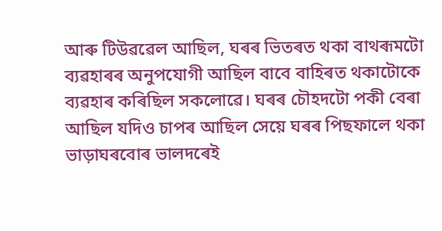আৰু টিউৱৱেল আছিল, ঘৰৰ ভিতৰত থকা বাথৰূমটো ব্যৱহাৰৰ অনুপযোগী আছিল বাবে বাহিৰত থকাটোকে ব্যৱহাৰ কৰিছিল সকলোৱে। ঘৰৰ চৌহদটো পকী বেৰা আছিল যদিও চাপৰ আছিল সেয়ে ঘৰৰ পিছফালে থকা ভাড়াঘৰবোৰ ভালদৰেই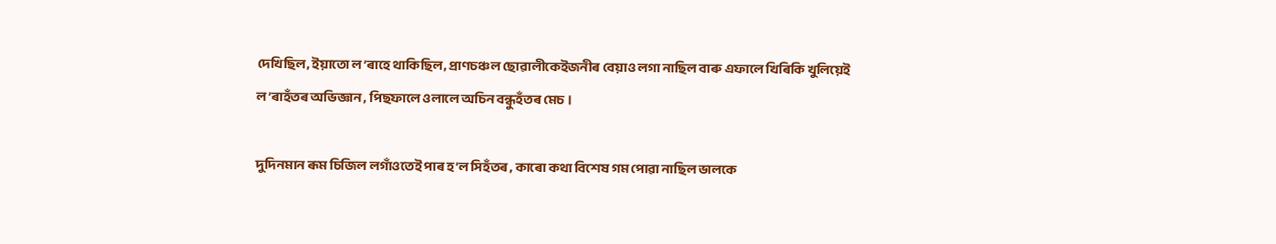দেখিছিল, ইয়াতো ল’ৰাহে থাকিছিল, প্ৰাণচঞ্চল ছোৱালীকেইজনীৰ বেয়াও লগা নাছিল বাৰু এফালে খিৰিকি খুলিয়েই ল’ৰাহঁতৰ অভিজ্ঞান , পিছফালে ওলালে অচিন বন্ধুহঁতৰ মেচ।

দুদিনমান ৰূম চিজিল লগাঁওতেই পাৰ হ’ল সিহঁতৰ , কাৰো কথা বিশেষ গম পোৱা নাছিল ভালকে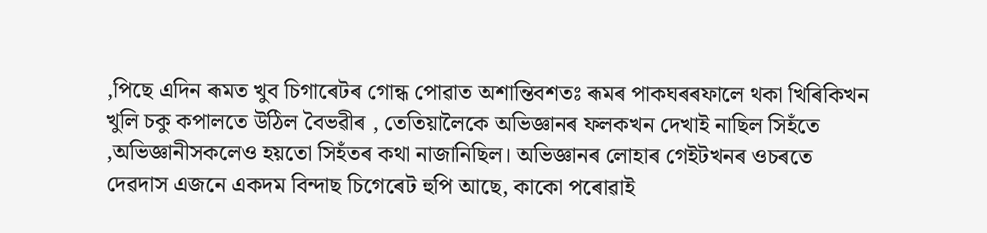,পিছে এদিন ৰূমত খুব চিগাৰেটৰ গোন্ধ পোৱাত অশান্তিবশতঃ ৰূমৰ পাকঘৰৰফালে থকা খিৰিকিখন খুলি চকু কপালতে উঠিল বৈভৱীৰ , তেতিয়ালৈকে অভিজ্ঞানৰ ফলকখন দেখাই নাছিল সিহঁতে ,অভিজ্ঞানীসকলেও হয়তো সিহঁতৰ কথা নাজানিছিল। অভিজ্ঞানৰ লোহাৰ গেইটখনৰ ওচৰতে দেৱদাস এজনে একদম বিন্দাছ চিগেৰেট হুপি আছে, কাকো পৰোৱাই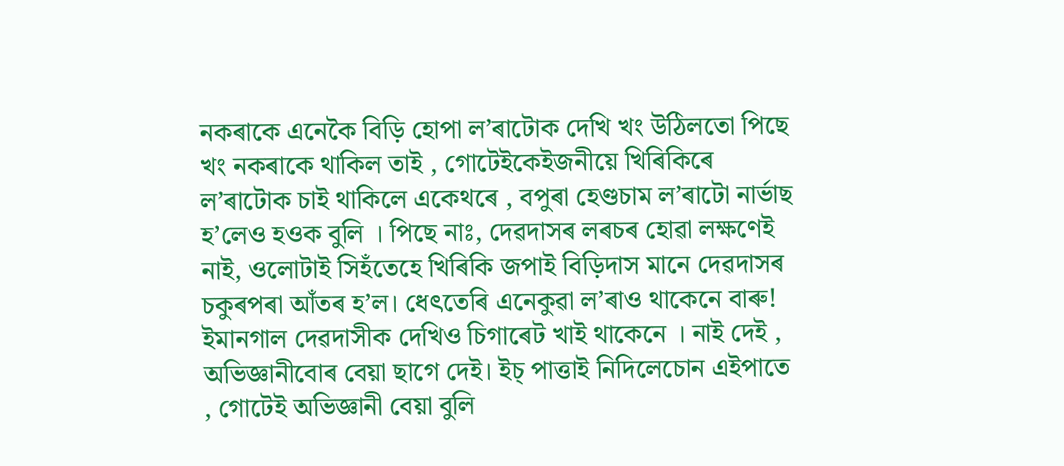নকৰাকে এনেকৈ বিড়ি হোপা ল’ৰাটোক দেখি খং উঠিলতো পিছে খং নকৰাকে থাকিল তাই , গোটেইকেইজনীয়ে খিৰিকিৰে ল’ৰাটোক চাই থাকিলে একেথৰে , বপুৰা হেণ্ডচাম ল’ৰাটো নাৰ্ভাছ হ’লেও হওক বুলি । পিছে নাঃ, দেৱদাসৰ লৰচৰ হোৱা লক্ষণেই নাই, ওলোটাই সিহঁতেহে খিৰিকি জপাই বিড়িদাস মানে দেৱদাসৰ চকুৰপৰা আঁতৰ হ’ল। ধেৎতেৰি এনেকুৱা ল’ৰাও থাকেনে বাৰু! ইমানগাল দেৱদাসীক দেখিও চিগাৰেট খাই থাকেনে । নাই দেই , অভিজ্ঞানীবোৰ বেয়া ছাগে দেই। ইচ্ পাত্তাই নিদিলেচোন এইপাতে , গোটেই অভিজ্ঞানী বেয়া বুলি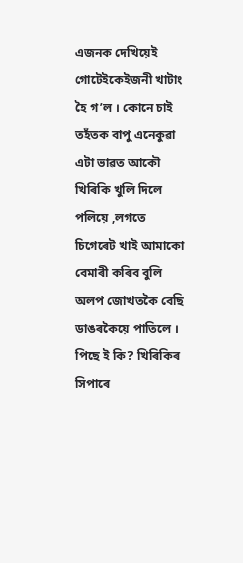এজনক দেখিয়েই গোটেইকেইজনী খাটাং হৈ গ’ল । কোনে চাই তহঁতক বাপু এনেকুৱা এটা ভাৱত আকৌ খিৰিকি খুলি দিলে পলিয়ে ,লগতে চিগেৰেট খাই আমাকো বেমাৰী কৰিব বুলি অলপ জোখতকৈ বেছি ডাঙৰকৈয়ে পাতিলে । পিছে ই কি? খিৰিকিৰ সিপাৰে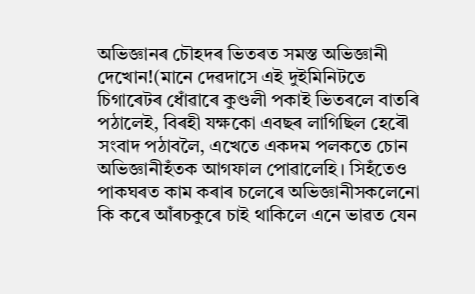অভিজ্ঞানৰ চৌহদৰ ভিতৰত সমস্ত অভিজ্ঞানী দেখোন!(মানে দেৱদাসে এই দুইমিনিটতে চিগাৰেটৰ ধোঁৱাৰে কুণ্ডলী পকাই ভিতৰলে বাতৰি পঠালেই, বিৰহী যক্ষকো এবছৰ লাগিছিল হেৰৌ সংবাদ পঠাবলৈ, এখেতে একদম পলকতে চোন অভিজ্ঞানীহঁতক আগফাল পোৱালেহি। সিহঁতেও পাকঘৰত কাম কৰাৰ চলেৰে অভিজ্ঞানীসকলেনো কি কৰে আঁৰচকুৰে চাই থাকিলে এনে ভাৱত যেন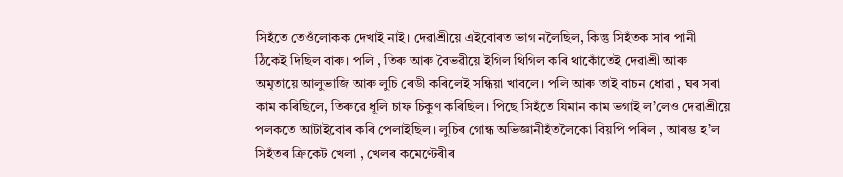সিহঁতে তেওঁলোকক দেখাই নাই। দেৱাশ্ৰীয়ে এইবোৰত ভাগ নলৈছিল, কিন্তু সিহঁতক সাৰ পানী ঠিকেই দিছিল বাৰু। পলি , তিৰু আৰু বৈভৱীয়ে ইগিল থিগিল কৰি থাকোঁতেই দেৱাশ্ৰী আৰু অমৃতায়ে আলুভাজি আৰু লুচি ৰেডী কৰিলেই সন্ধিয়া খাবলে। পলি আৰু তাই বাচন ধোৱা , ঘৰ সৰা কাম কৰিছিলে, তিৰুৱে ধূলি চাফ চিকুণ কৰিছিল। পিছে সিহঁতে যিমান কাম ভগাই ল’লেও দেৱাশ্ৰীয়ে পলকতে আটাইবোৰ কৰি পেলাইছিল। লুচিৰ গোন্ধ অভিজ্ঞানীহঁতলৈকো বিয়পি পৰিল , আৰম্ভ হ’ল সিহঁতৰ ক্ৰিকেট খেলা , খেলৰ কমেণ্টেৰীৰ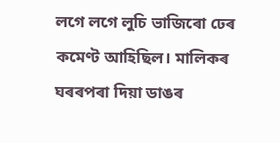লগে লগে লুচি ভাজিৰো ঢেৰ কমেণ্ট আহিছিল। মালিকৰ ঘৰৰপৰা দিয়া ডাঙৰ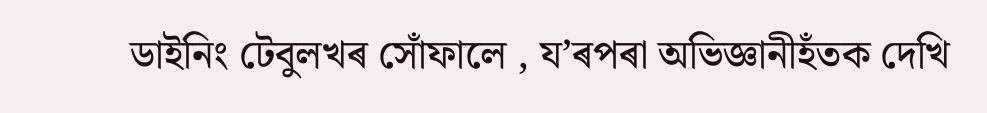ডাইনিং টেবুলখৰ সোঁফালে , য’ৰপৰা অভিজ্ঞানীহঁতক দেখি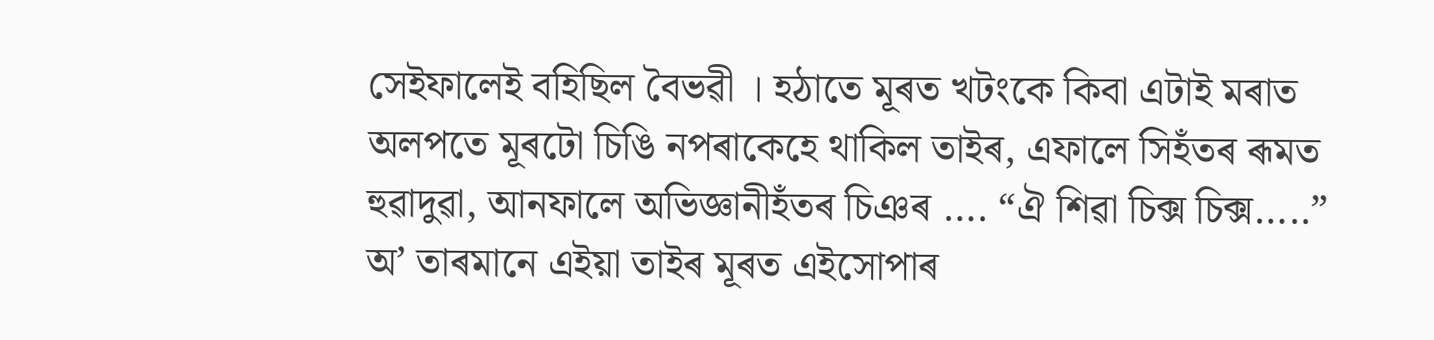সেইফালেই বহিছিল বৈভৱী । হঠাতে মূৰত খটংকে কিবা এটাই মৰাত অলপতে মূৰটো চিঙি নপৰাকেহে থাকিল তাইৰ, এফালে সিহঁতৰ ৰূমত হুৱাদুৱা, আনফালে অভিজ্ঞানীহঁতৰ চিঞৰ …. “ঐ শিৱা চিক্স চিক্স…..” অ’ তাৰমানে এইয়া তাইৰ মূৰত এইসোপাৰ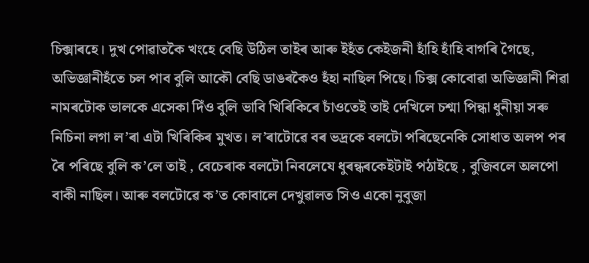চিক্সাৰহে। দুখ পোৱাতকৈ খংহে বেছি উঠিল তাইৰ আৰু ইহঁত কেইজনী হাঁহি হাঁহি বাগৰি গৈছে, অভিজ্ঞানীহঁতে চল পাব বুলি আকৌ বেছি ডাঙৰকৈও হঁহা নাছিল পিছে। চিক্স কোবোৱা অভিজ্ঞানী শিৱা নামৰটোক ভালকে এসেকা দিঁও বুলি ভাবি খিৰিকিৰে চাঁওতেই তাই দেখিলে চশ্মা পিন্ধা ধুনীয়া সৰু নিচিনা লগা ল’ৰা এটা খিৰিকিৰ মুখত। ল’ৰাটোৱে বৰ ভদ্ৰকে বলটো পৰিছেনেকি সোধাত অলপ পৰ ৰৈ পৰিছে বুলি ক’লে তাই , বেচেৰাক বলটো নিবলেযে ধুৰন্ধৰকেইটাই পঠাইছে , বুজিবলে অলপো বাকী নাছিল। আৰু বলটোৱে ক’ত কোবালে দেখুৱালত সিও একো নুবুজা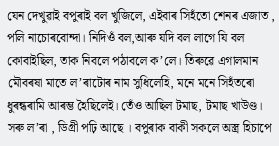যেন দেখুৱাই বপুৰাই বল খুজিলে, এইবাৰ সিহঁতো শেনৰ এজাত , পলি নাচোৰবোন্দা। নিদিওঁ বল,আৰু যদি বল লাগে যি বল কোবাইছিল, তাক নিবলে পঠাবলে ক’লে। তিৰুৱে এগালমান মৌবৰষা মাতে ল’ৰাটোৰ নাম সুধিলেহি, মনে মনে সিহঁতৰো ধুৰন্ধৰামি আৰম্ভ হৈছিলেই। তেঁও আছিল টমাছ, টমাছ খাউণ্ড। সৰু ল’ৰা , ডিগ্ৰী পঢ়ি আছে । বপুৰাক বাকী সকলে অস্ত্ৰ হিচাপে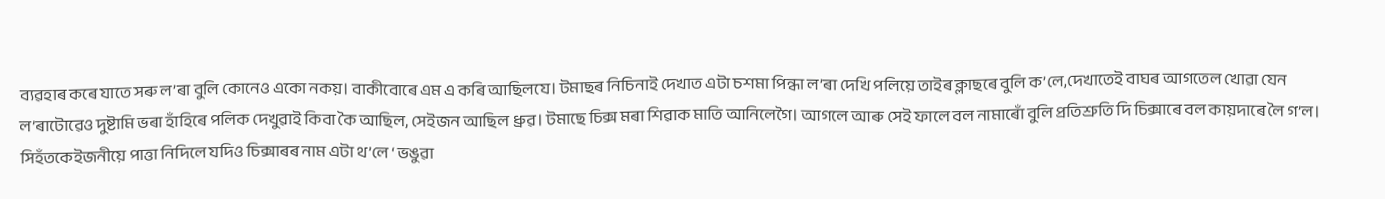ব্যৱহাৰ কৰে যাতে সৰু ল’ৰা বুলি কোনেও একো নকয়। বাকীবোৰে এম এ কৰি আছিলযে। টমাছৰ নিচিনাই দেখাত এটা চশমা পিন্ধা ল’ৰা দেখি পলিয়ে তাইৰ ক্লাছৰে বুলি ক’লে,দেখাতেই বাঘৰ আগতেল খোৱা যেন ল’ৰাটোৱেও দুষ্টামি ভৰা হাঁহিৰে পলিক দেখুৱাই কিবা কৈ আছিল, সেইজন আছিল ধ্ৰুৱ। টমাছে চিক্স মৰা শিৱাক মাতি আনিলেগৈ। আগলে আৰু সেই ফালে বল নামাৰোঁ বুলি প্ৰতিশ্ৰুতি দি চিক্সাৰে বল কায়দাৰে লৈ গ’ল। সিহঁতকেইজনীয়ে পাত্তা নিদিলে যদিও চিক্সাৰৰ নাম এটা থ’লে ‘ ভঙুৱা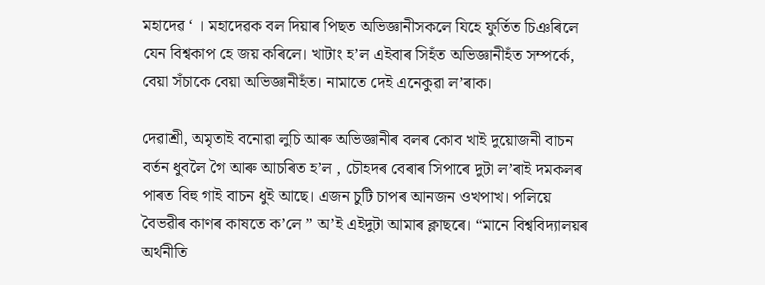মহাদেৱ ‘ । মহাদেৱক বল দিয়াৰ পিছত অভিজ্ঞানীসকলে যিহে ফুৰ্তিত চিঞৰিলে যেন বিশ্বকাপ হে জয় কৰিলে। খাটাং হ’ল এইবাৰ সিহঁত অভিজ্ঞানীহঁত সম্পৰ্কে, বেয়া সঁচাকে বেয়া অভিজ্ঞানীহঁত। নামাতে দেই এনেকুৱা ল’ৰাক।

দেৱাশ্ৰী, অমৃতাই বনোৱা লুচি আৰু অভিজ্ঞানীৰ বলৰ কোব খাই দুয়োজনী বাচন বৰ্তন ধুবলৈ গৈ আৰু আচৰিত হ’ল , চৌহদৰ বেৰাৰ সিপাৰে দুটা ল’ৰাই দমকলৰ পাৰত বিহু গাই বাচন ধুই আছে। এজন চুটি চাপৰ আনজন ওখপাখ। পলিয়ে বৈভৱীৰ কাণৰ কাষতে ক’লে ” অ’ই এইদুটা আমাৰ ক্লাছৰে। “মানে বিশ্ববিদ্যালয়ৰ অৰ্থনীতি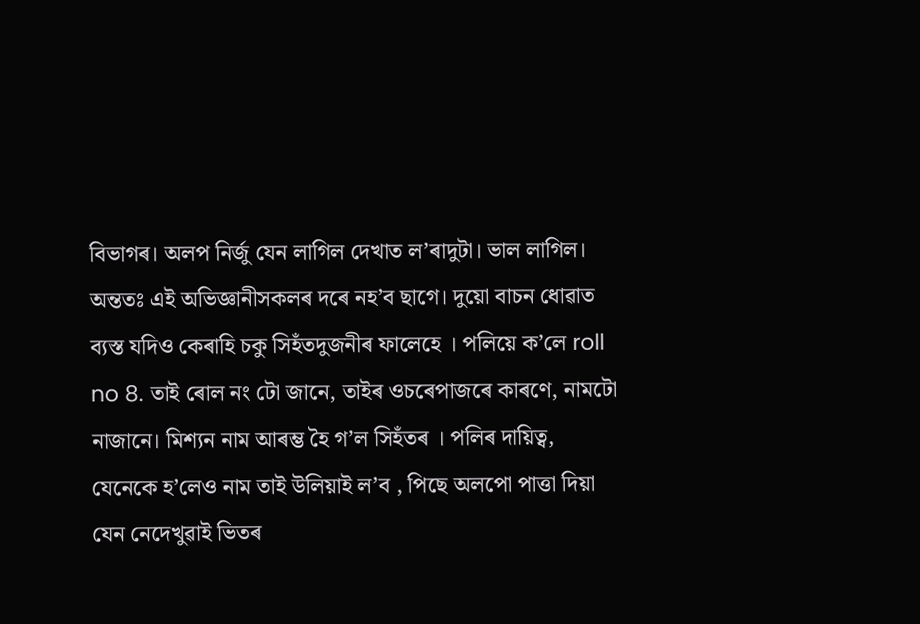বিভাগৰ। অলপ নিৰ্জু যেন লাগিল দেখাত ল’ৰাদুটা। ভাল লাগিল। অন্ততঃ এই অভিজ্ঞানীসকলৰ দৰে নহ’ব ছাগে। দুয়ো বাচন ধোৱাত ব্যস্ত যদিও কেৰাহি চকু সিহঁতদুজনীৰ ফালেহে । পলিয়ে ক’লে roll no 8. তাই ৰোল নং টো জানে, তাইৰ ওচৰেপাজৰে কাৰণে, নামটো নাজানে। মিশ্যন নাম আৰম্ভ হৈ গ’ল সিহঁতৰ । পলিৰ দায়িত্ব, যেনেকে হ’লেও নাম তাই উলিয়াই ল’ব , পিছে অলপো পাত্তা দিয়া যেন নেদেখুৱাই ভিতৰ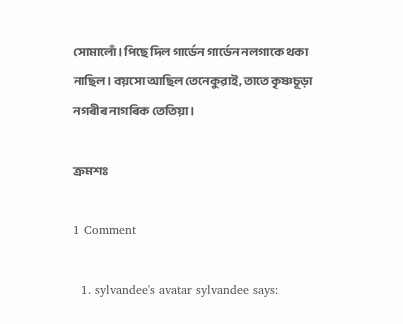সোমালোঁ। পিছে দিল গাৰ্ডেন গাৰ্ডেন নলগাকে থকা নাছিল। বয়সো আছিল তেনেকুৱাই, তাতে কৃষ্ণচূড়া নগৰীৰ নাগৰিক তেতিয়া।

ক্ৰমশঃ

1 Comment

  1. sylvandee's avatar sylvandee says: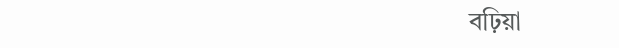বঢ়িয়া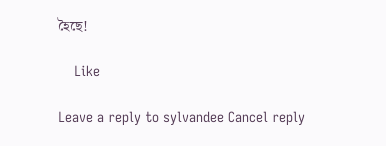হৈছে!

    Like

Leave a reply to sylvandee Cancel reply